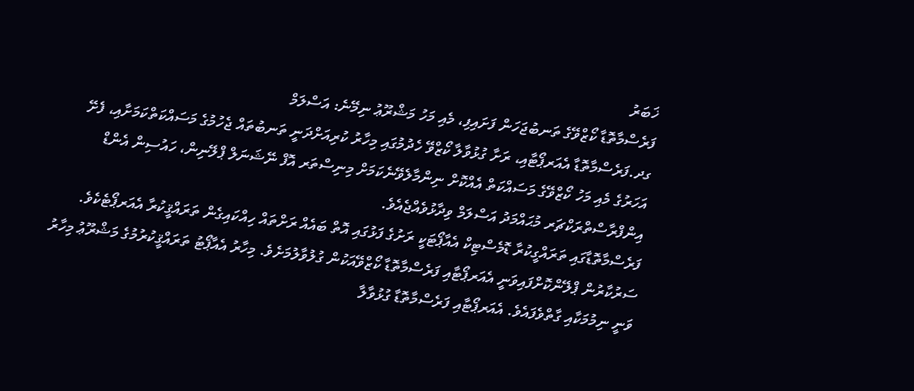ޚަބަރު
ފަރެސްމާތޮޑާ ކޯޒްވޭގެ ތަނބުޖަހަން ފަށައިފި، މެއި މަހު މަޝްރޫޢު ނިމޭނެ: އަސްލަމް
ގދ.ފަރެސްމާތޮޑާ އެއަރޕޯޓާއި، ރަށާ ގުޅުވާލާ ކޯޒްވޭ ހެދުމުގައި މިހާރު ކުރިއަށްދަނީ ތަނބުތައް ޖެހުމުގެ މަސައްކަތްކަމަށާއި، ފެށޭ އަހަރުގެ މެއި މަހު ކޯޒްވޭގެ މަސައްކަތް އެއްކޮށް ނިންމާލެވޭނެކަމަށް މިނިސްތަރ އޮފް ނޭޝަނަލް ޕްލޭނިން، ހައުސިން އެންޑް އިންފްރާސްތްރަކްޗަރ މުޙައްމަދު އަސްލަމް ވިދާޅުވެއްޖެއެވެ.
ފަރެސްމާތޮޑާގައި ތަރައްގީކުރާ ޑޮމެސްޓިކް އެއާޕޯޓަކީ ރަށުގެ ފަޅުގައި އޮތް ބައެއް ރަށްތައް ހިއްކައިގެން ތަރައްޤީކުރާ އެއަރޕޯޓެކެވެ. ސަރުކާރުން ޕްލޭންކޮށްފައިވަނީ އެއަރޕޯޓާއި ފަރެސްމާތޮޑާ ކޯޒްވޭއަކުން ގުލުވާލުމަށެވެ. މިހާރު އެއާޕޯޓު ތަރައްޤީކުރުމުގެ މަޝްރޫޢު މިހާރު ވަނީ ނިމުމަކާއި ގާތްވެފައެވެ. އެއަރޕޯޓާއި ފަރެސްމާތޮޑާ ގުޅުވާލާ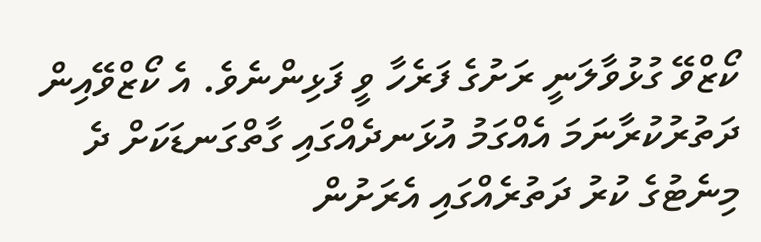ކޯޒްވޭ ގުޅުވާލަނީ ރަށުގެ ފަރެހާ ވީ ފަޅިންނެވެ. އެ ކޯޒްވޭއިން ދަތުރުކުރާނަމަ އެއްގަމު އުޅަނދެއްގައި ގާތްގަނޑަކަށް ދެ މިނެޓުގެ ކުރު ދަތުރެއްގައި އެރަށުން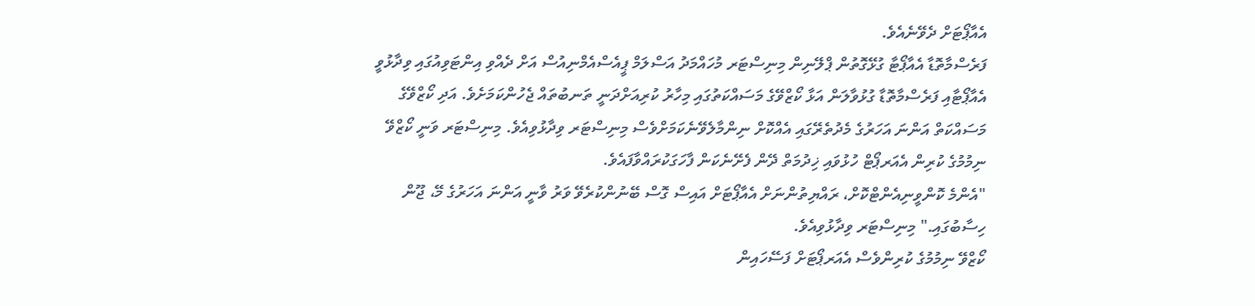އެއާޕޯޓަށް ދެވޭނެއެވެ.
ފަރެސްމާތޮޑާ އެއާޕޯޓާ ގުޅޭގޮތުން ޕްލޭނިން މިނިސްޓަރ މުހައްމަދު އަސްލަމް ޕީއެސްއެމްނިއުސް އަށް ދެއްވި އިންޓަވިއުގައި ވިދާޅުވީ އެއާޕޯޓާއި ފަރެސްމާތޮޑާ ގުޅުވާލަން އަޅާ ކޯޒްވޭގެ މަސައްކަތުގައި މިހާރު ކުރިއަށްދަނީ ތަނބުތައް ޖެހުންކަމަށެވެ. އަދި ކޯޒްވޭގެ މަސައްކަތް އަންނަ އަހަރުގެ މެދުތެރޭގައި އެއްކޮށް ނިންމާލެވޭނެކަމަށްވެސް މިނިސްޓަރ ވިދާޅުވިއެވެ. މިނިސްޓަރ ވަނީ ކޯޒްވޭ ނިމުމުގެ ކުރިން އެއަރޕޯޓް ހުޅުވައި ޚިދުމަތް ދޭން ފެށޭނެކަން ފާހަގަކުރައްވާފައެވެ.
"އެންމެ ކޮންވީނިއެންޓްކޮށް، ރައްޔިތުންނަށް އެއާޕޯޓަށް އައިސް ގޮސް ބޭނުންކުރެވޭ ވަރު ވާނީ އަންނަ އަހަރުގެ މޭ، ޖޫން ހިސާބުގައި." މިނިސްޓަރ ވިދާޅުވިއެވެ.
ކޯޒްވޭ ނިމުމުގެ ކުރިންވެސް އެއަރޕޯޓަށް ފަސޭހައިން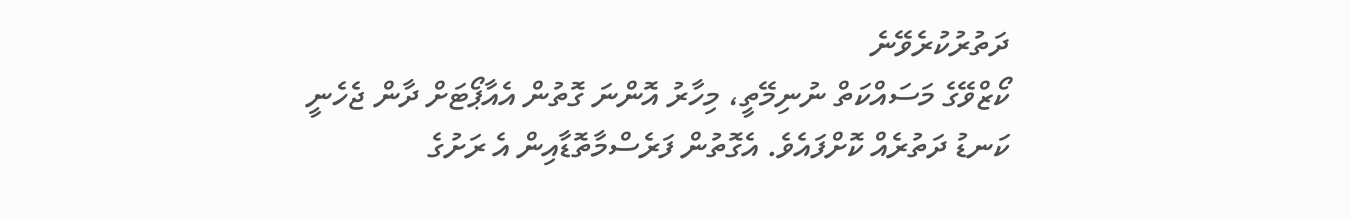ދަތުރުކުރެވޭނެ
ކޯޒްވޭގެ މަސައްކަތް ނުނިމޭތީ، މިހާރު އޮންނަ ގޮތުން އެއާޕޯޓަށް ދާން ޖެހެނީ ކަނޑު ދަތުރެއް ކޮށްފައެވެ. އެގޮތުން ފަރެސްމާތޮޑާއިން އެ ރަށުގެ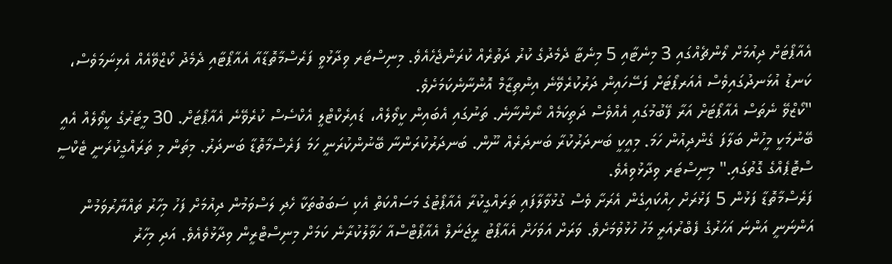އެއާޕޯޓަށް ދިއުމަށް ލޯންޗެއްގައި 3 މިނެޓާއި 5 މިނެޓާ ދެމެދުގެ ކުރު ދަތުރެއް ކުރަންޖެހެއެވެ. މިނިސްޓަރ ވިދާޅުވީ ފަރެސްމާތޮޑާއާ އެއާޕޯޓާއި ދެމެދު ކޯޒްވޭއެއް އެޅިނަމަވެސް، ކަނޑު އުޅަނދުގައިވެސް އެއަރޕޯޓަށް ފަސޭހައިން ދަރުކުރެވޭނެ އިންތިޒާމް އޮންނާނެކަމަށެވެ.
"ކޯޒްވޭ ނެތަސް އެއާޕޯޓަށް އަރާ ފޭބުމުގައި އެއްވެސް ދަތިކަމެއް ނޯންނާނެ. ތަނުގައި އެބައިން ކީވޯލެއް، ޑައިރެކްޓްލީ އެކްސެސް ކުރެވޭނެ އެއާޕޯޓަށް. 30 މީޓަރުގެ ކީވޯލެއް އެއީ ބޭނުމަކީ މީހުން ބަލާފަ ގެންދިއުން ހަމަ. މިއީކީ ބަނދަރުކުރާ ބަނދަރެއް ނޫން. ބަނދަރުކުރަންނާ ބޭނުންކުރަނީ ހަމަ ފަރެސްމާތޮޑާ ބަނދަރު. މިތަން މި ތަރައްގީކުރަނީ ޓެކްސީ ސްޓޮޕެއްގެ ގޮތުގައި." މިނިސްޓަރ ވިދާޅުވިއެވެ.
ފަރެސްމާތޮޑާ ފަޅުން 5 ފަޅުރަށް ހިއްކައިގެން އެރަށާ ވެސް ގުޅުވާލާފައި ތަރައްގީކުރާ އެއާޕޯޓުގެ މަސައްކަތް އެކި ސަބަބުތަކާ ހެދި ލަސްވަމުން ދިއުމަށް ފަހު މިހާރު ތައްޔާރުވަމުން އަންނަނީ އަންނަ އަހަރުގެ ފެބްރުއަރީ މަހު ހުޅުވުމަށެވެ. ވަރަށް އަވަހަށް އެއާޕޯޓު ރީޖަނަލް އެއާޕޯޓްސްއާ ހަވާލުކުރާނެ ކަމަށް މިނިސްޓްރީން ވިދާޅުވެއެވެ. އަދި މިހާރު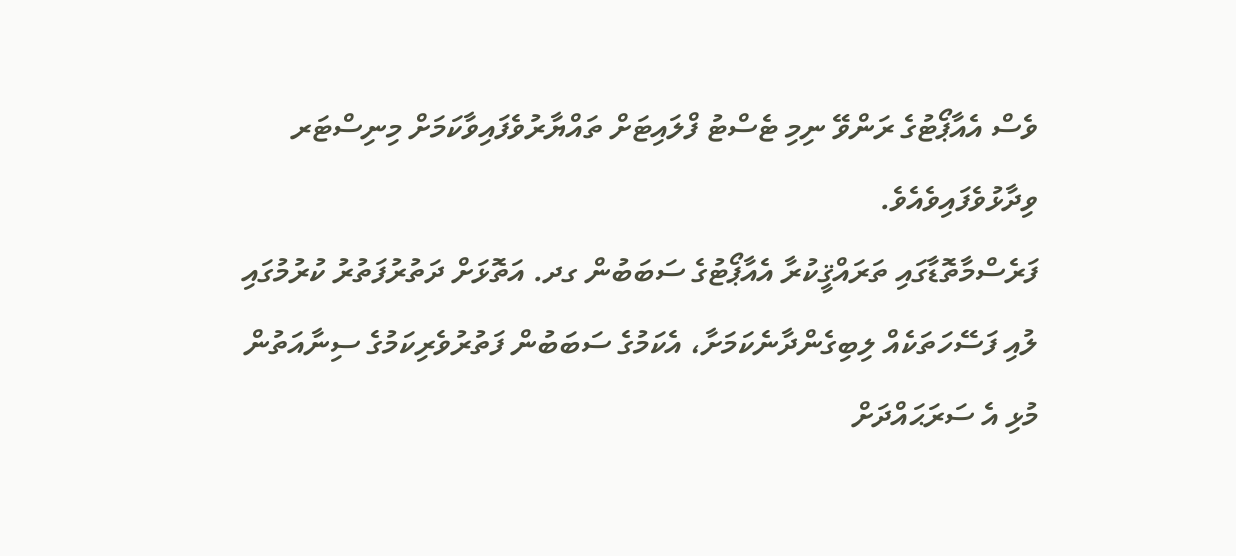ވެސް އެއާޕޯޓުގެ ރަންވޭ ނިމި ޓެސްޓު ފްލައިޓަށް ތައްޔާރުވެފައިވާކަމަށް މިނިސްޓަރ ވިދާޅުވެފައިވެއެވެ.
ފަރެސްމާތޮޑާގައި ތަރައްޤީކުރާ އެއާޕޯޓުގެ ސަބަބުން ގދ. އަތޮޅަށް ދަތުރުފަތުރު ކުރުމުގައި ލުއި ފަސޭހަތަކެއް ލިބިގެންދާނެކަމަށާ، އެކަމުގެ ސަބަބުން ފަތުރުވެރިކަމުގެ ސިނާއަތުން މުޅި އެ ސަރަޙައްދަށް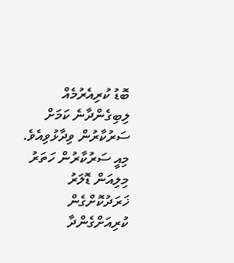ބޮޑު ކުރިއެރުމެއް ލިބިގެންދާނެ ކަމަށް ސަރުކާރުން ވިދާޅުވިއެވެ. މިއީ ސަރުކާރުން ހަތަރު މިލިއަން ޑޮލަރު ޚަރަދުކޮށްގެން ކުރިއަށްގެންދާ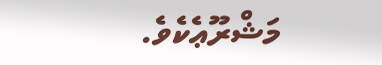މަޝްރޫޢެކެވެ.